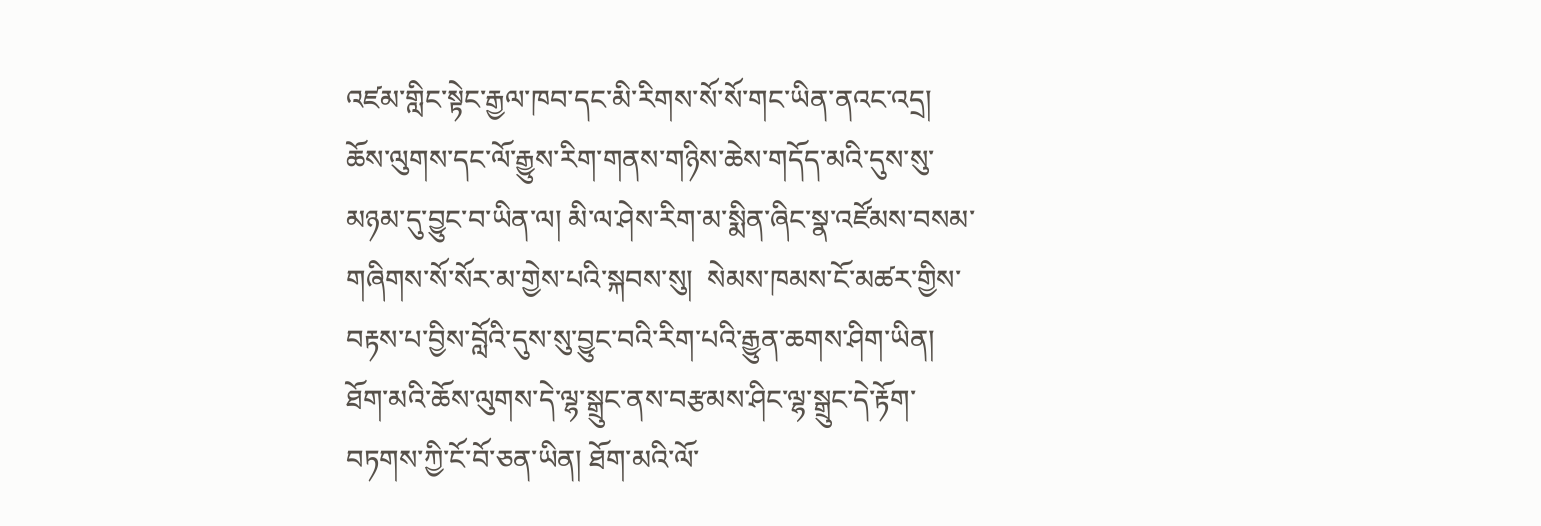འཛམ་གླིང་སྟེང་རྒྱལ་ཁབ་དང་མི་རིགས་སོ་སོ་གང་ཡིན་ནའང་འདྲ།   ཆོས་ལུགས་དང་ལོ་རྒྱུས་རིག་གནས་གཉིས་ཆེས་གདོད་མའི་དུས་སུ་མཉམ་དུ་བྱུང་བ་ཡིན་ལ། མི་ལ་ཤེས་རིག་མ་སྨིན་ཞིང་སྣ་འཛོམས་བསམ་གཞིགས་སོ་སོར་མ་གྱེས་པའི་སྐབས་སུ།  སེམས་ཁམས་ངོ་མཚར་གྱིས་བརྟས་པ་བྱིས་བློའི་དུས་སུ་བྱུང་བའི་རིག་པའི་རྒྱུན་ཆགས་ཤིག་ཡིན།  ཐོག་མའི་ཆོས་ལུགས་དེ་ལྷ་སྒྲུང་ནས་བརྩམས་ཤིང་ལྷ་སྒྲུང་དེ་རྟོག་བཏགས་ཀྱི་ངོ་བོ་ཅན་ཡིན། ཐོག་མའི་ལོ་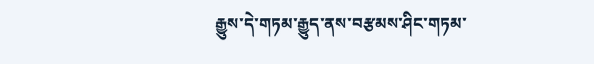རྒྱུས་དེ་གཏམ་རྒྱུད་ནས་བརྩམས་ཤིང་གཏམ་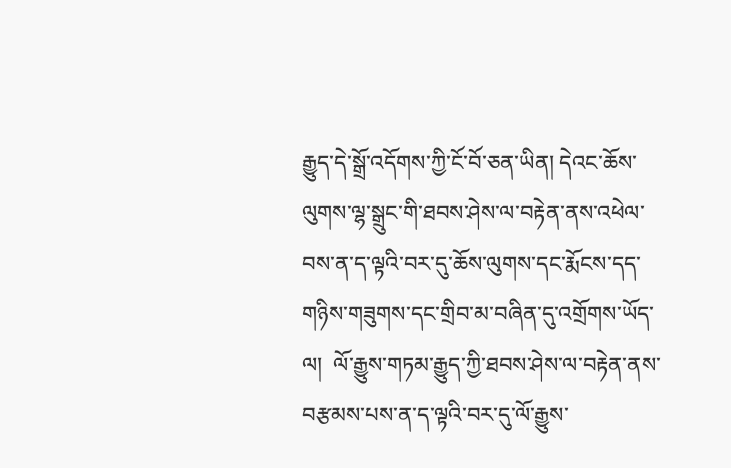རྒྱུད་དེ་སྒྲོ་འདོགས་ཀྱི་ངོ་བོ་ཅན་ཡིན། དེའང་ཆོས་ལུགས་ལྷ་སྒྲུང་གི་ཐབས་ཤེས་ལ་བརྟེན་ནས་འཕེལ་བས་ན་ད་ལྟའི་བར་དུ་ཆོས་ལུགས་དང་རྨོངས་དད་གཉིས་གཟུགས་དང་གྲིབ་མ་བཞིན་དུ་འགྲོགས་ཡོད་ལ།  ལོ་རྒྱུས་གཏམ་རྒྱུད་ཀྱི་ཐབས་ཤེས་ལ་བརྟེན་ནས་བརྩམས་པས་ན་ད་ལྟའི་བར་དུ་ལོ་རྒྱུས་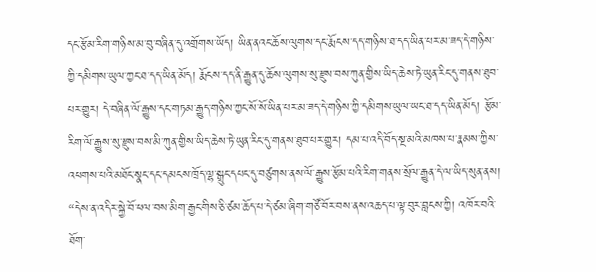དང་རྩོམ་རིག་གཉིས་མ་བུ་བཞིན་དུ་འགྲོགས་ཡོད། ཡིན་ནའང་ཆོས་ལུགས་དང་རྨོངས་དད་གཉིས་ཐ་དད་ཡིན་པར་མ་ཟད་དེ་གཉིས་ཀྱི་དམིགས་ཡུལ་ཀྱང་ཐ་དད་ཡིན་མོད། རྨོངས་དད་ནི་རྒྱུན་དུ་ཆོས་ལུགས་སུ་རྫུས་བས་ཀུན་གྱིས་ཡིད་ཆེས་ཏེ་ཡུན་རིང་དུ་གནས་ཐུབ་པར་གྱུར། དེ་བཞིན་ལོ་རྒྱུས་དང་གཏམ་རྒྱུད་གཉིས་ཀྱང་སོ་སོ་ཡིན་པར་མ་ཟད་དེ་གཉིས་ཀྱི་དམིགས་ཡུལ་ཡང་ཐ་དད་ཡིན་མོད། རྩོམ་རིག་ལོ་རྒྱུས་སུ་རྫུས་བས་མི་ཀུན་གྱིས་ཡིད་ཆེས་ཏེ་ཡུན་རིང་དུ་གནས་ཐུབ་པར་གྱུར། དམ་པ་འདི་བོད་སྔ་མའི་མཁས་པ་རྣམས་ཀྱིས་འཕགས་པའི་མཐོང་སྣང་དང་དམངས་ཁྲོད་ལྷ་སྒྲུང་དཔང་དུ་བཙུགས་ནས་ལོ་རྒྱུས་རྩོམ་པའི་རིག་གནས་སྲོལ་རྒྱུན་དེ་ལ་ཡིད་སུན་ནས། “དེས་ན་འདིར་སྐྱེ་བོ་ཕལ་བས་མིག་རྒྱང་གིས་ཅི་ཙམ་ཆོད་པ་དེ་ཙམ་ཞིག་གཙོ་བོར་བས་ནས་འཆད་པ་ལྟ་བུར་བླངས་ཀྱི། འཁོར་བའི་ཐོག་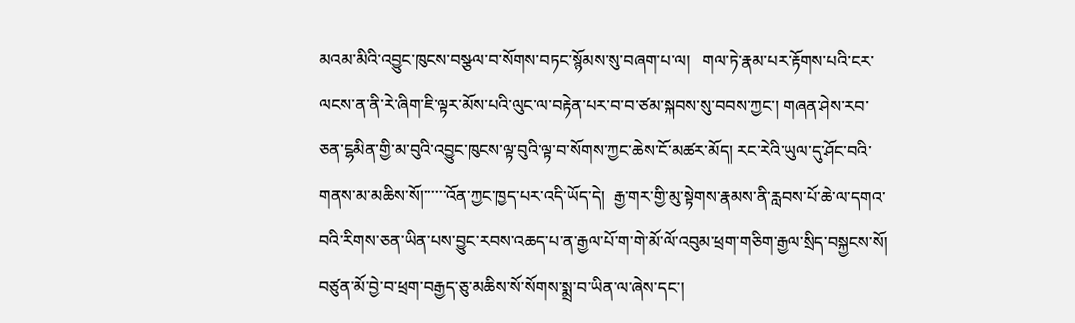མའམ་མིའི་འབྱུང་ཁུངས་བསྩལ་བ་སོགས་བཏང་སྙོམས་སུ་བཞག་པ་ལ།   གལ་ཏེ་རྣམ་པར་རྟོགས་པའི་ངར་ལངས་ན་ནི་རེ་ཞིག་ཇི་ལྟར་མོས་པའི་ལུང་ལ་བརྟེན་པར་བ་བ་ཙམ་སྐབས་སུ་བབས་ཀྱང་། གཞན་ཤེས་རབ་ཅན་ངྷམིན་གྱི་མ་བུའི་འབྱུང་ཁུངས་ལྟ་བུའི་ལྟ་བ་སོགས་ཀྱང་ཆེས་ངོ་མཚར་མོད། རང་རེའི་ཡུལ་དུ་ཤོང་བའི་གནས་མ་མཆིས་སོ།་་་་་་འོན་ཀྱང་ཁྱད་པར་འདི་ཡོད་དེ།  རྒྱ་གར་གྱི་མུ་སྟེགས་རྣམས་ནི་རླབས་པོ་ཆེ་ལ་དགའ་བའི་རིགས་ཅན་ཡིན་པས་བྱུང་རབས་འཆད་པ་ན་རྒྱལ་པོ་ག་གེ་མོ་ལོ་འབུམ་ཕྲག་གཅིག་རྒྱལ་སྲིད་བསྐྱངས་སོ།   བཙུན་མོ་བྱེ་བ་ཕྲག་བརྒྱད་ཅུ་མཆིས་སོ་སོགས་སྨྲ་བ་ཡིན་ལ་ཞེས་དང་།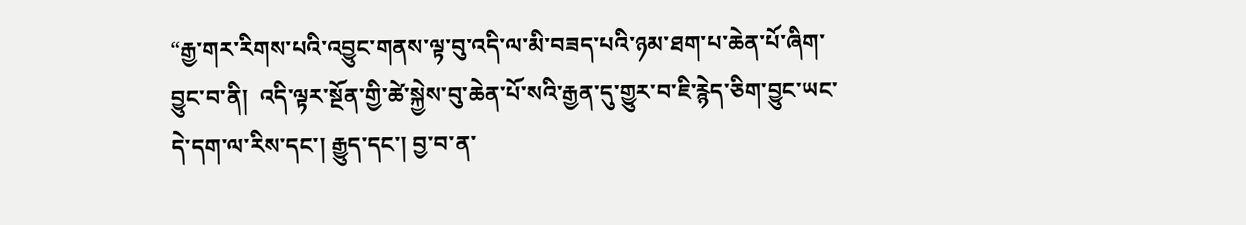“རྒྱ་གར་རིགས་པའི་འབྱུང་གནས་ལྟ་བུ་འདི་ལ་མི་བཟད་པའི་ཉམ་ཐག་པ་ཆེན་པོ་ཞིག་བྱུང་བ་ནི།  འདི་ལྟར་སྔོན་གྱི་ཚེ་སྐྱེས་བུ་ཆེན་པོ་སའི་རྒྱན་དུ་གྱུར་བ་ཇི་རྙེད་ཅིག་བྱུང་ཡང་དེ་དག་ལ་རིས་དང་། རྒྱུད་དང་། བྱ་བ་ན་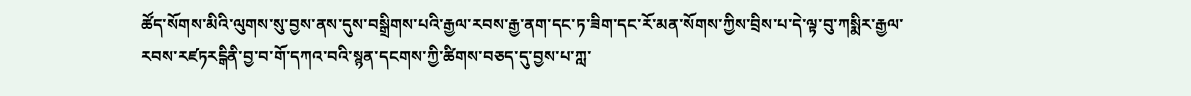ཚོད་སོགས་མིའི་ལུགས་སུ་བྱས་ནས་དུས་བསྒྲིགས་པའི་རྒྱལ་རབས་རྒྱ་ནག་དང་ཏ་ཟིག་དང་རོ་མན་སོགས་ཀྱིས་བྲིས་པ་དེ་ལྟ་བུ་ཀསྨིར་རྒྱལ་རབས་རཛཏརངྒིནི་བྱ་བ་གོ་དཀའ་བའི་སྙན་དངགས་ཀྱི་ཚིགས་བཅད་དུ་བྱས་པ་ཀླ་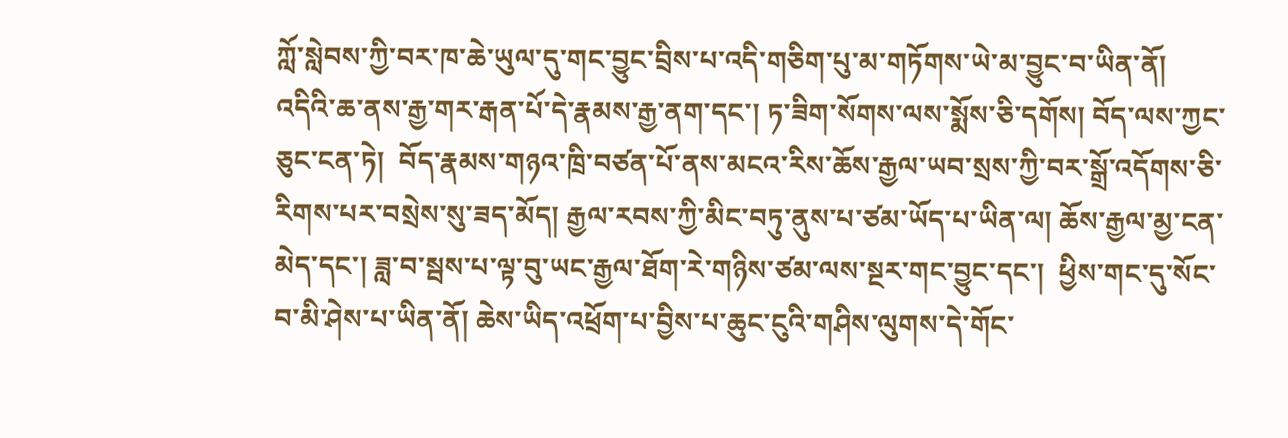ཀློ་སླེབས་ཀྱི་བར་ཁ་ཆེ་ཡུལ་དུ་གང་བྱུང་བྲིས་པ་འདི་གཅིག་པུ་མ་གཏོགས་ཡེ་མ་བྱུང་བ་ཡིན་ནོ།  འདིའི་ཆ་ནས་རྒྱ་གར་རྒན་པོ་དེ་རྣམས་རྒྱ་ནག་དང་། ཏ་ཟིག་སོགས་ལས་སྨོས་ཅི་དགོས། བོད་ལས་ཀྱང་ཅུང་ངན་ཏེ།  བོད་རྣམས་གཉའ་ཁྲི་བཙན་པོ་ནས་མངའ་རིས་ཆོས་རྒྱལ་ཡབ་སྲས་ཀྱི་བར་སྒྲོ་འདོགས་ཅི་རིགས་པར་བསྲེས་སུ་ཟད་མོད། རྒྱལ་རབས་ཀྱི་མིང་བཏུ་ནུས་པ་ཙམ་ཡོད་པ་ཡིན་ལ། ཆོས་རྒྱལ་མྱ་ངན་མེད་དང་། ཟླ་བ་སྦས་པ་ལྟ་བུ་ཡང་རྒྱལ་ཐོག་རེ་གཉིས་ཙམ་ལས་སྔར་གང་བྱུང་དང་།  ཕྱིས་གང་དུ་སོང་བ་མི་ཤེས་པ་ཡིན་ནོ། ཆེས་ཡིད་འཕྲོག་པ་བྱིས་པ་ཆུང་ངུའི་གཤིས་ལུགས་དེ་གོང་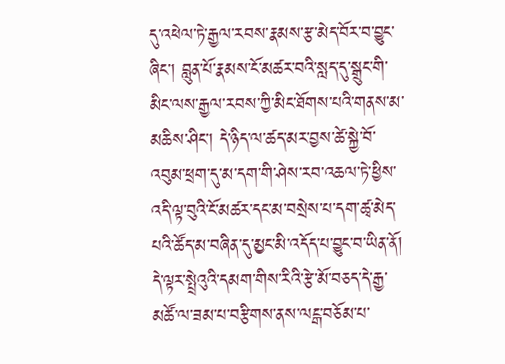དུ་འཕེལ་ཏེ་རྒྱལ་རབས་རྣམས་རྩ་མེད་བོར་བ་བྱུང་ཞིང་། བླུན་པོ་རྣམས་ངོ་མཚར་བའི་སླད་དུ་སྒྲུང་གི་མིང་ལས་རྒྱལ་རབས་ཀྱི་མིང་ཐོགས་པའི་གནས་མ་མཆིས་ཤིང་། དེ་ཉིད་ལ་ཚད་མར་བྱས་ཚེ་སྐྱེ་བོ་འབུམ་ཕྲག་དུ་མ་དག་གི་ཤེས་རབ་འཆལ་ཏེ་ཕྱིས་འདི་ལྟ་བུའི་ངོ་མཚར་དང་མ་བསྲེས་པ་དག་ཚྭ་མེད་པའི་ཚོད་མ་བཞིན་དུ་མྱང་མི་འདོད་པ་བྱུང་བ་ཡིན་ནོ། དེ་ལྟར་སྤྲེའུའི་དམག་གིས་རིའི་རྩེ་མོ་བཅད་དེ་རྒྱ་མཚོ་ལ་ཟམ་པ་བརྩིགས་ནས་ལངྒ་བཅོམ་པ་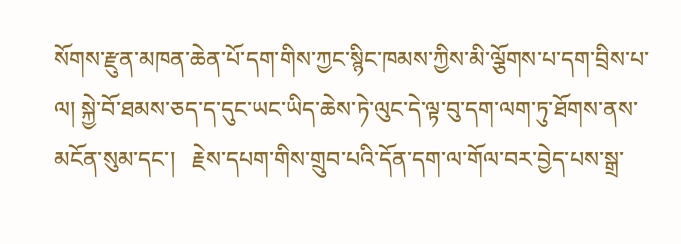སོགས་རྫུན་མཁན་ཆེན་པོ་དག་གིས་ཀྱང་སྙིང་ཁམས་ཀྱིས་མི་ལྕོགས་པ་དག་བྲིས་པ་ལ། སྐྱེ་བོ་ཐམས་ཅད་ད་དུང་ཡང་ཡིད་ཆེས་ཏེ་ལུང་དེ་ལྟ་བུ་དག་ལག་ཏུ་ཐོགས་ནས་མངོན་སུམ་དང་།   རྗེས་དཔག་གིས་གྲུབ་པའི་དོན་དག་ལ་གོལ་བར་བྱེད་པས་སྒྲ་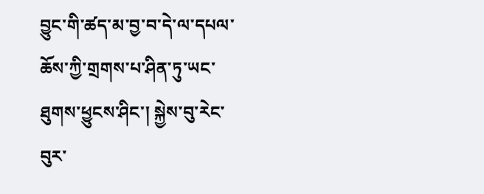བྱུང་གི་ཚད་མ་བྱ་བ་དེ་ལ་དཔལ་ཆོས་ཀྱི་གྲགས་པ་ཤིན་ཏུ་ཡང་ཐུགས་ཕྱུངས་ཤིང་། སྐྱེས་བུ་རེང་བུར་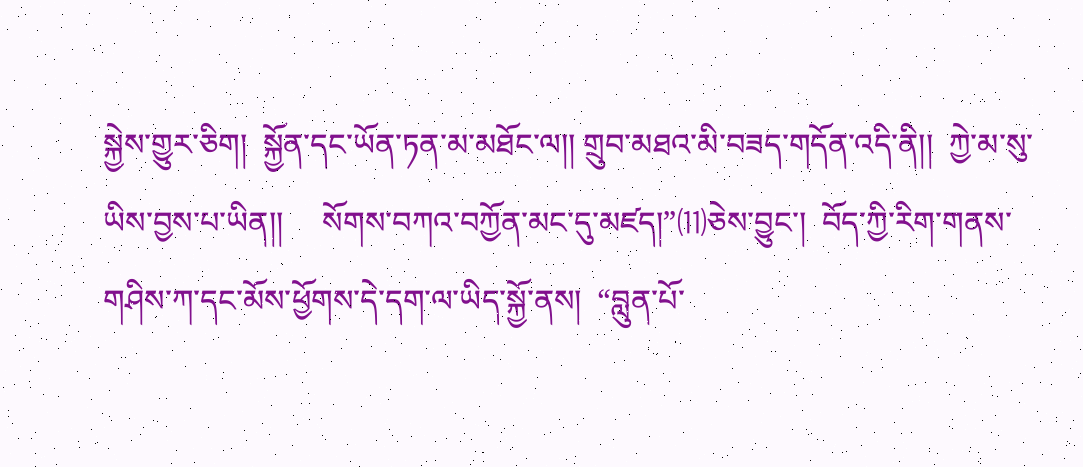སྐྱེས་གྱུར་ཅིག།  སྐྱོན་དང་ཡོན་ཏན་མ་མཐོང་ལ།། གྲུབ་མཐའ་མི་བཟད་གདོན་འདི་ནི།།  ཀྱེ་མ་སུ་ཡིས་བྱས་པ་ཡིན།།     སོགས་བཀའ་བཀྱོན་མང་དུ་མཛད།”⑾ཅེས་བྱུང་།  བོད་ཀྱི་རིག་གནས་གཤིས་ཀ་དང་མོས་ཕྱོགས་དེ་དག་ལ་ཡིད་སྐྱོ་ནས།  “བླུན་པོ་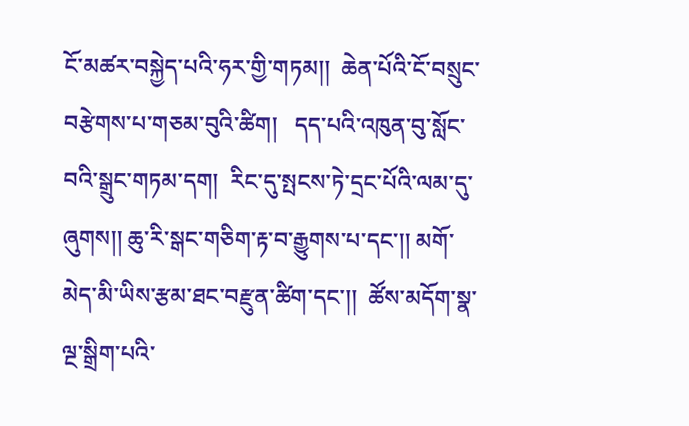ངོ་མཚར་བསྐྱེད་པའི་ཧར་གྱི་གཏམ།།  ཆེན་པོའི་ངོ་བསྲུང་བརྩེགས་པ་གཅམ་བུའི་ཚིག།   དད་པའི་འཁུན་བུ་སློང་བའི་སྒྲུང་གཏམ་དག།  རིང་དུ་སྤངས་ཏེ་དྲང་པོའི་ལམ་དུ་ཞུགས།། ཆུ་རི་སྒང་གཅིག་རྟ་བ་རྒྱུགས་པ་དང་།། མགོ་མེད་མི་ཡིས་རྩམ་ཐང་བརྫུན་ཚིག་དང་།།  ཚོས་མདོག་སྣ་ལྔ་སྒྲིག་པའི་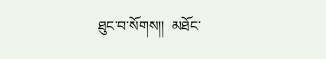ཐུང་བ་སོགས།།  མཐོང་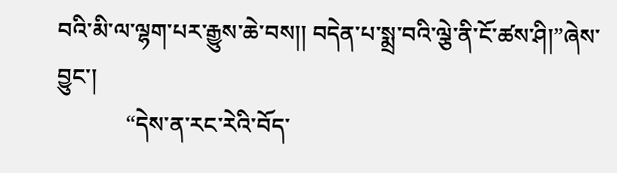བའི་མི་ལ་ལྷག་པར་རྒྱུས་ཆེ་བས།། བདེན་པ་སྨྲ་བའི་ལྕེ་ནི་ངོ་ཚས་ཤི།”ཞེས་བྱུང་།
            “དེས་ན་རང་རེའི་བོད་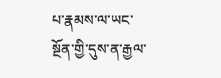པ་རྣམས་ལ་ཡང་སྔོན་གྱི་དུས་ན་རྒྱལ་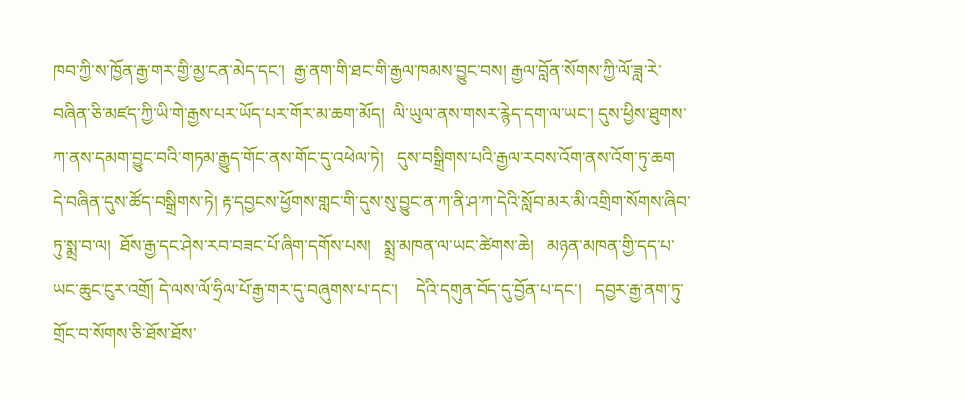ཁབ་ཀྱི་ས་ཁྱོན་རྒྱ་གར་གྱི་མྱ་ངན་མེད་དང་།  རྒྱ་ནག་གི་ཐང་གི་རྒྱལ་ཁམས་བྱུང་བས། རྒྱལ་བློན་སོགས་ཀྱི་ལོ་ཟླ་རེ་བཞིན་ཅི་མཛད་ཀྱི་ཡི་གེ་རྒྱས་པར་ཡོད་པར་གོར་མ་ཆག་མོད།  ལི་ཡུལ་ནས་གསར་རྙེད་དག་ལ་ཡང་། དུས་ཕྱིས་ཐུགས་ཀ་ནས་དམག་བྱུང་བའི་གཏམ་རྒྱུད་གོང་ནས་གོང་དུ་འཕེལ་ཏེ།   དུས་བསྒྲིགས་པའི་རྒྱལ་རབས་འོག་ནས་འོག་ཏུ་ཆག   དེ་བཞིན་དུས་ཚོད་བསྒྲིགས་ཏེ། རྟ་དབྱངས་ཕྱོགས་གླང་གི་དུས་སུ་བྱུང་ན་ཀ་ནི་ཤ་ཀ་དེའི་སློབ་མར་མི་འགྲིག་སོགས་ཞིབ་ཏུ་སྨྲ་བ་ལ།  ཐོས་རྒྱ་དང་ཤེས་རབ་བཟང་པོ་ཞིག་དགོས་པས།   སྨྲ་མཁན་ལ་ཡང་ཚེགས་ཆེ།   མཉན་མཁན་གྱི་དད་པ་ཡང་ཆུང་ངུར་འགྲོ། དེ་ལས་ལོ་ཧྲིལ་པོ་རྒྱ་གར་དུ་བཞུགས་པ་དང་།    དེའི་དགུན་བོད་དུ་བྱོན་པ་དང་།   དབྱར་རྒྱ་ནག་ཏུ་གྲོང་བ་སོགས་ཅི་ཐོས་ཐོས་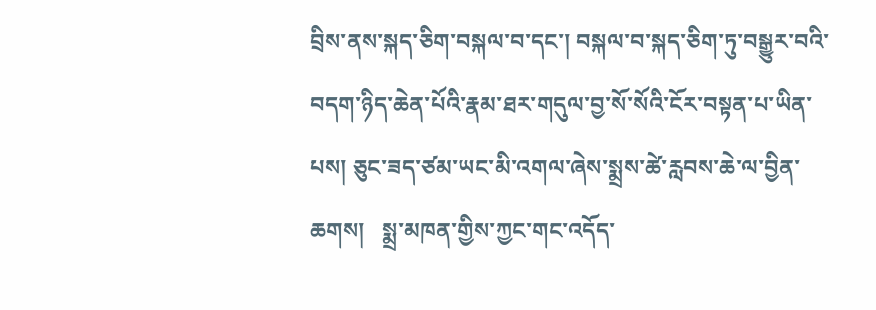བྲིས་ནས་སྐད་ཅིག་བསྐལ་བ་དང་། བསྐལ་བ་སྐད་ཅིག་ཏུ་བསྒྱུར་བའི་བདག་ཉིད་ཆེན་པོའི་རྣམ་ཐར་གདུལ་བྱ་སོ་སོའི་ངོར་བསྟན་པ་ཡིན་པས། ཅུང་ཟད་ཙམ་ཡང་མི་འགལ་ཞེས་སྨྲས་ཚེ་རླབས་ཆེ་ལ་བྱིན་ཆགས།   སྨྲ་མཁན་གྱིས་ཀྱང་གང་འདོད་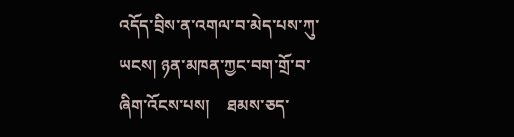འདོད་བྲིས་ན་འགལ་བ་མེད་པས་ཀུ་ཡངས། ཉན་མཁན་ཀྱང་བག་གྲོ་བ་ཞིག་འོངས་པས།    ཐམས་ཅད་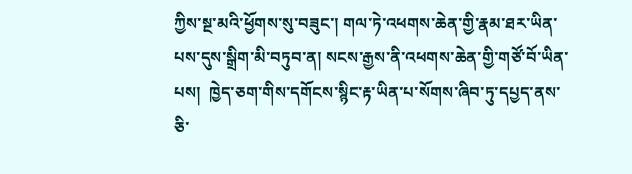ཀྱིས་སྔ་མའི་ཕྱོགས་སུ་བཟུང་། གལ་ཏེ་འཕགས་ཆེན་གྱི་རྣམ་ཐར་ཡིན་པས་དུས་སྒྲིག་མི་བཏུབ་ན། སངས་རྒྱས་ནི་འཕགས་ཆེན་གྱི་གཙོ་བོ་ཡིན་པས།  ཁྱེད་ཅག་གིས་དགོངས་སྙིང་རྟ་ཡིན་པ་སོགས་ཞིབ་ཏུ་དཔྱད་ནས་ཅི་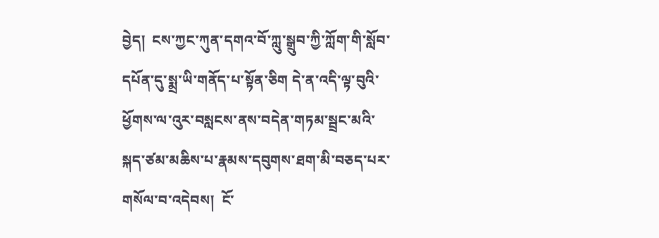བྱེད།  ངས་ཀྱང་ཀུན་དགའ་བོ་ཀླུ་སྒྲུབ་ཀྱི་ཀློག་གི་སློབ་དཔོན་དུ་སྨྲ་ཡི་གནོད་པ་སྟོན་ཅིག དེ་ན་འདི་ལྟ་བུའི་ཕྱོགས་ལ་འུར་བསླངས་ནས་བདེན་གཏམ་སྦྲང་མའི་སྐད་ཙམ་མཆིས་པ་རྣམས་དབུགས་ཐག་མི་བཅད་པར་གསོལ་བ་འདེབས།  ངོ་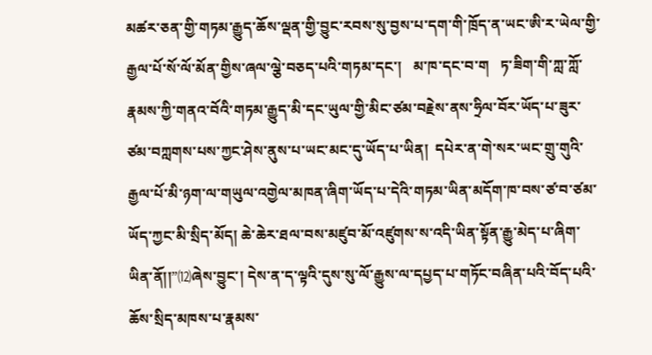མཚར་ཅན་གྱི་གཏམ་རྒྱུད་ཆོས་ལྡན་གྱི་བྱུང་རབས་སུ་བྱས་པ་དག་གི་ཁྲོད་ན་ཡང་ཨི་ར་ཡེལ་གྱི་རྒྱལ་པོ་སོ་ལོ་མོན་གྱིས་ཞལ་ལྕེ་བཅད་པའི་གཏམ་དང་།   མ་ཁ་དང་བ་ག   ཏ་ཟིག་གི་ཀླ་ཀློ་རྣམས་ཀྱི་གནའ་བོའི་གཏམ་རྒྱུད་མི་དང་ཡུལ་གྱི་མིང་ཙམ་བརྗེས་ནས་ཧྲིལ་བོར་ཡོད་པ་ཟུར་ཙམ་བཀླགས་པས་ཀྱང་ཤེས་ནུས་པ་ཡང་མང་དུ་ཡོད་པ་ཡིན།  དཔེར་ན་གེ་སར་ཡང་གྲུ་གུའི་རྒྱལ་པོ་མི་ཉག་ལ་གཡུལ་འགྱེལ་མཁན་ཞིག་ཡོད་པ་དེའི་གཏམ་ཡིན་མདོག་ཁ་བས་ཙ་བ་ཙམ་ཡོད་ཀྱང་མི་སྲིད་མོད། ཆེ་ཆེར་ཐལ་བས་མཛུབ་མོ་འཛུགས་ས་འདི་ཡིན་སྟོན་རྒྱུ་མེད་པ་ཞིག་ཡིན་ནོ།།”⑿ཞེས་བྱུང་། དེས་ན་ད་ལྟའི་དུས་སུ་ལོ་རྒྱུས་ལ་དཔྱད་པ་གཏོང་བཞིན་པའི་བོད་པའི་ཆོས་སྲིད་མཁས་པ་རྣམས་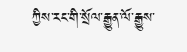ཀྱིས་རང་གི་སྲོལ་རྒྱུན་ལོ་རྒྱུས་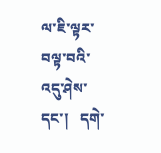ལ་ཇི་ལྟར་བལྟ་བའི་འདུ་ཤེས་དང་།   དགེ་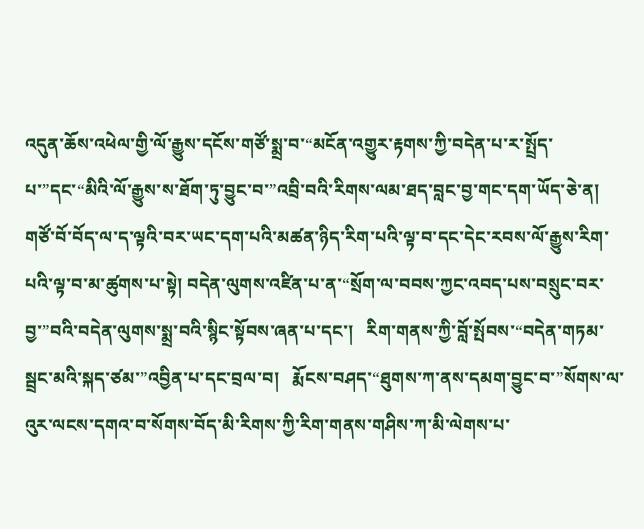འདུན་ཆོས་འཕེལ་གྱི་ལོ་རྒྱུས་དངོས་གཙོ་སྨྲ་བ་“མངོན་འགྱུར་རྟགས་ཀྱི་བདེན་པ་ར་སྤྲོད་པ་”དང་“མིའི་ལོ་རྒྱུས་ས་ཐོག་ཏུ་བྱུང་བ་”འབྲི་བའི་རིགས་ལམ་ཐད་བླང་བྱ་གང་དག་ཡོད་ཅེ་ན།   གཙོ་བོ་བོད་ལ་ད་ལྟའི་བར་ཡང་དག་པའི་མཚན་ཉིད་རིག་པའི་ལྟ་བ་དང་དེང་རབས་ལོ་རྒྱུས་རིག་པའི་ལྟ་བ་མ་ཚུགས་པ་སྟེ། བདེན་ལུགས་འཛིན་པ་ན་“སྲོག་ལ་བབས་ཀྱང་འབད་པས་བསྲུང་བར་བྱ་”བའི་བདེན་ལུགས་སྨྲ་བའི་སྙིང་སྟོབས་ཞན་པ་དང་།   རིག་གནས་ཀྱི་བློ་སྤོབས་“བདེན་གཏམ་སྦྲང་མའི་སྐད་ཙམ་”འབྱིན་པ་དང་བྲལ་བ།   རྨོངས་བཤད་“ཐུགས་ཀ་ནས་དམག་བྱུང་བ་”སོགས་ལ་འུར་ལངས་དགའ་བ་སོགས་བོད་མི་རིགས་ཀྱི་རིག་གནས་གཤིས་ཀ་མི་ལེགས་པ་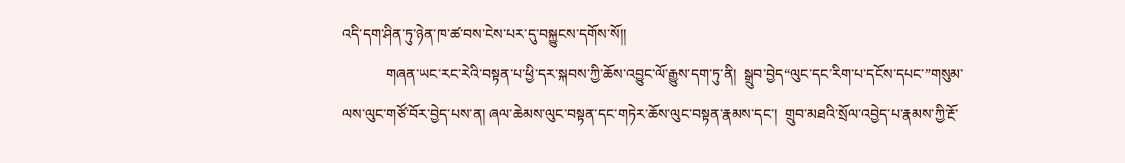འདི་དག་ཤིན་ཏུ་ཉེན་ཁ་ཚ་བས་ངེས་པར་དུ་བསྐྱུངས་དགོས་སོ།།
            གཞན་ཡང་རང་རེའི་བསྟན་པ་ཕྱི་དར་སྐབས་ཀྱི་ཆོས་འབྱུང་ལོ་རྒྱུས་དག་ཏུ་ནི།  སྒྲུབ་བྱེད“ལུང་དང་རིག་པ་དངོས་དཔང་”གསུམ་ལས་ལུང་གཙོ་བོར་བྱེད་པས་ན། ཞལ་ཆེམས་ལུང་བསྟན་དང་གཏེར་ཆོས་ལུང་བསྟན་རྣམས་དང་།  གྲུབ་མཐའི་སྲོལ་འབྱེད་པ་རྣམས་ཀྱི་རྔོ་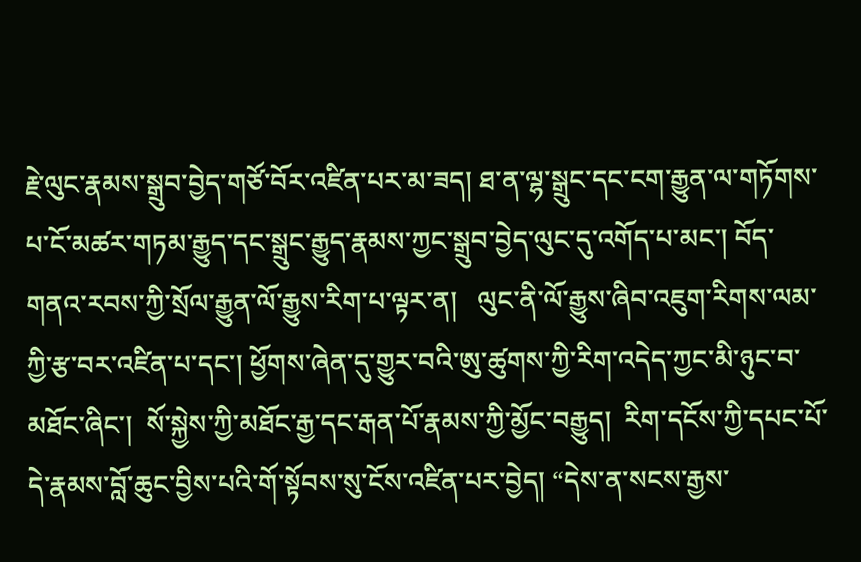རྗེ་ལུང་རྣམས་སྒྲུབ་བྱེད་གཙོ་བོར་འཛིན་པར་མ་ཟད། ཐ་ན་ལྷ་སྒྲུང་དང་ངག་རྒྱུན་ལ་གཏོགས་པ་ངོ་མཚར་གཏམ་རྒྱུད་དང་སྒྲུང་རྒྱུད་རྣམས་ཀྱང་སྒྲུབ་བྱེད་ལུང་དུ་འགོད་པ་མང་། བོད་གནའ་རབས་ཀྱི་སྲོལ་རྒྱུན་ལོ་རྒྱུས་རིག་པ་ལྟར་ན།   ལུང་ནི་ལོ་རྒྱུས་ཞིབ་འཇུག་རིགས་ལམ་ཀྱི་རྩ་བར་འཛིན་པ་དང་། ཕྱོགས་ཞེན་དུ་གྱུར་བའི་ཨུ་ཚུགས་ཀྱི་རིག་འདེད་ཀྱང་མི་ཉུང་བ་མཐོང་ཞིང་།  སོ་སྐྱེས་ཀྱི་མཐོང་རྒྱ་དང་རྒན་པོ་རྣམས་ཀྱི་མྱོང་བརྒྱུད།  རིག་དངོས་ཀྱི་དཔང་པོ་དེ་རྣམས་བློ་ཆུང་བྱིས་པའི་གོ་སྟོབས་སུ་ངོས་འཛིན་པར་བྱེད། “དེས་ན་སངས་རྒྱས་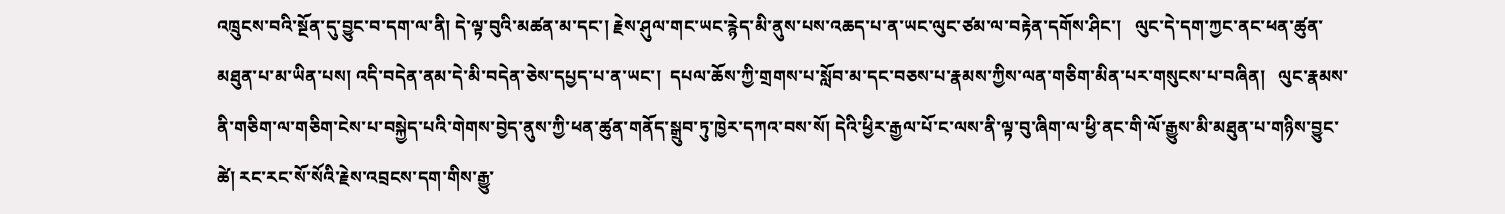འཁྲུངས་བའི་སྔོན་དུ་བྱུང་བ་དག་ལ་ནི། དེ་ལྟ་བུའི་མཚན་མ་དང་། རྗེས་ཤུལ་གང་ཡང་རྙེད་མི་ནུས་པས་འཆད་པ་ན་ཡང་ལུང་ཙམ་ལ་བརྟེན་དགོས་ཤིང་།   ལུང་དེ་དག་ཀྱང་ནང་ཕན་ཚུན་མཐུན་པ་མ་ཡིན་པས། འདི་བདེན་ནམ་དེ་མི་བདེན་ཅེས་དཔྱད་པ་ན་ཡང་།  དཔལ་ཆོས་ཀྱི་གྲགས་པ་སློབ་མ་དང་བཅས་པ་རྣམས་ཀྱིས་ལན་གཅིག་མིན་པར་གསུངས་པ་བཞིན།   ལུང་རྣམས་ནི་གཅིག་ལ་གཅིག་ངེས་པ་བསྐྱེད་པའི་གེགས་བྱེད་ནུས་ཀྱི་ཕན་ཚུན་གནོད་སྒྲུབ་ཏུ་ཁྱེར་དཀའ་བས་སོ། དེའི་ཕྱིར་རྒྱལ་པོ་ང་ལས་ནི་ལྟ་བུ་ཞིག་ལ་ཕྱི་ནང་གི་ལོ་རྒྱུས་མི་མཐུན་པ་གཉིས་བྱུང་ཚེ། རང་རང་སོ་སོའི་རྗེས་འབྲངས་དག་གིས་རྒྱུ་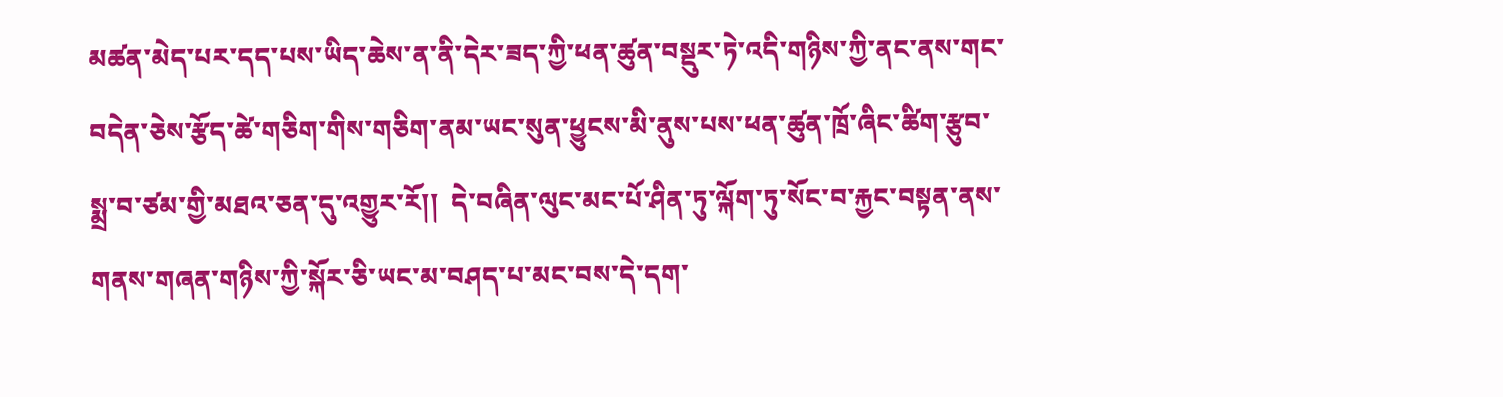མཚན་མེད་པར་དད་པས་ཡིད་ཆེས་ན་ནི་དེར་ཟད་ཀྱི་ཕན་ཚུན་བསྡུར་ཏེ་འདི་གཉིས་ཀྱི་ནང་ནས་གང་བདེན་ཅེས་རྩོད་ཚེ་གཅིག་གིས་གཅིག་ནམ་ཡང་སུན་ཕྱུངས་མི་ནུས་པས་ཕན་ཚུན་ཁྲོ་ཞིང་ཚིག་རྩུབ་སྨྲ་བ་ཙམ་གྱི་མཐའ་ཅན་དུ་འགྱུར་རོ།།  དེ་བཞིན་ལུང་མང་པོ་ཤིན་ཏུ་ལྐོག་ཏུ་སོང་བ་རྐྱང་བསྟན་ནས་གནས་གཞན་གཉིས་ཀྱི་སྐོར་ཅི་ཡང་མ་བཤད་པ་མང་བས་དེ་དག་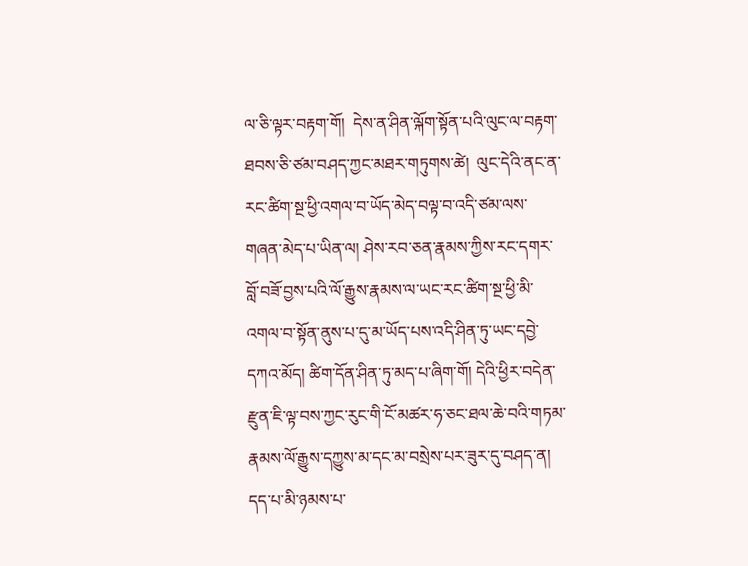ལ་ཅི་ལྟར་བརྟག་གོ།  དེས་ན་ཤིན་ལྐོག་སྟོན་པའི་ལུང་ལ་བརྟག་ཐབས་ཅི་ཙམ་བཤད་ཀྱང་མཐར་གཏུགས་ཚེ།  ལུང་དེའི་ནང་ན་རང་ཚིག་སྔ་ཕྱི་འགལ་བ་ཡོད་མེད་བལྟ་བ་འདི་ཙམ་ལས་གཞན་མེད་པ་ཡིན་ལ། ཤེས་རབ་ཅན་རྣམས་ཀྱིས་རང་དགར་བློ་བཟོ་བྱས་པའི་ལོ་རྒྱུས་རྣམས་ལ་ཡང་རང་ཚིག་སྔ་ཕྱི་མི་འགལ་བ་སྟོན་ནུས་པ་དུ་མ་ཡོད་པས་འདི་ཤིན་ཏུ་ཡང་དབྱེ་དཀའ་མོད། ཚིག་དོན་ཤིན་ཏུ་མད་པ་ཞིག་གོ། དེའི་ཕྱིར་བདེན་རྫུན་ཇི་ལྟ་བས་ཀྱང་རུང་གི་ངོ་མཚར་ཧ་ཅང་ཐལ་ཆེ་བའི་གཏམ་རྣམས་ལོ་རྒྱུས་དཀྱུས་མ་དང་མ་བསྲེས་པར་ཟུར་དུ་བཤད་ན། དད་པ་མི་ཉམས་པ་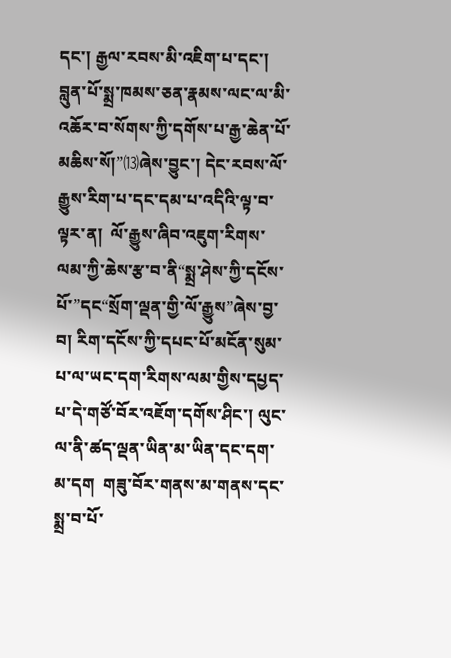དང་། རྒྱལ་རབས་མི་འཇིག་པ་དང་།  བླུན་པོ་སྨྲ་ཁམས་ཅན་རྣམས་ལང་ལ་མི་འཆོར་བ་སོགས་ཀྱི་དགོས་པ་རྒྱ་ཆེན་པོ་མཆིས་སོ།”⒀ཞེས་བྱུང་། དེང་རབས་ལོ་རྒྱུས་རིག་པ་དང་དམ་པ་འདིའི་ལྟ་བ་ལྟར་ན།  ལོ་རྒྱུས་ཞིབ་འཇུག་རིགས་ལམ་ཀྱི་ཆེས་རྩ་བ་ནི“སྨྲ་ཤེས་ཀྱི་དངོས་པོ་”དང“སྲོག་ལྡན་གྱི་ལོ་རྒྱུས”ཞེས་བྱ་བ། རིག་དངོས་ཀྱི་དཔང་པོ་མངོན་སུམ་པ་ལ་ཡང་དག་རིགས་ལམ་གྱིས་དཔྱད་པ་དེ་གཙོ་བོར་འཇོག་དགོས་ཤིང་། ལུང་ལ་ནི་ཚད་ལྡན་ཡིན་མ་ཡིན་དང་དག་མ་དག  གཟུ་བོར་གནས་མ་གནས་དང་སྨྲ་བ་པོ་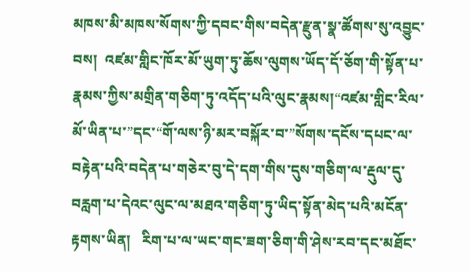མཁས་མི་མཁས་སོགས་ཀྱི་དབང་གིས་བདེན་རྫུན་སྣ་ཚོགས་སུ་འབྱུང་བས།  འཛམ་གླིང་ཁོར་མོ་ཡུག་ཏུ་ཆོས་ལུགས་ཡོད་དོ་ཅོག་གི་སྟོན་པ་རྣམས་ཀྱིས་མགྲིན་གཅིག་ཏུ་འདོད་པའི་ལུང་རྣམས།“འཛམ་གླིང་རིལ་མོ་ཡིན་པ་”དང་“གོ་ལས་ཉི་མར་བསྐོར་བ་”སོགས་དངོས་དཔང་ལ་བརྟེན་པའི་བདེན་པ་གཅེར་བུ་དེ་དག་གིས་དུས་གཅིག་ལ་རྡུལ་དུ་བརླག་པ་དེའང་ལུང་ལ་མཐའ་གཅིག་ཏུ་ཡིད་སྟོན་མེད་པའི་མངོན་རྟགས་ཡིན།   རིག་པ་ལ་ཡང་གང་ཟག་ཅིག་གི་ཤེས་རབ་དང་མཐོང་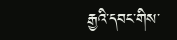རྒྱའི་དབང་གིས་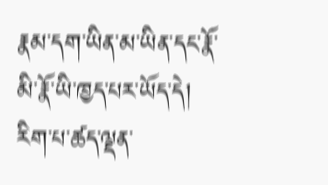རྣམ་དག་ཡིན་མ་ཡིན་དང་རྣོ་མི་རྣོ་ཡི་ཁྱད་པར་ཡོད་དེ།   རིག་པ་ཚད་ལྡན་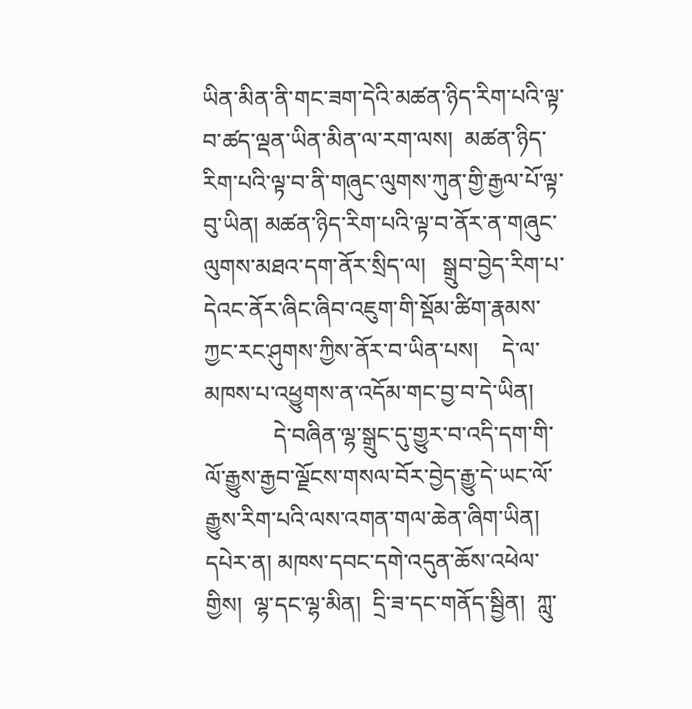ཡིན་མིན་ནི་གང་ཟག་དེའི་མཚན་ཉིད་རིག་པའི་ལྟ་བ་ཚད་ལྡན་ཡིན་མིན་ལ་རག་ལས།  མཚན་ཉིད་རིག་པའི་ལྟ་བ་ནི་གཞུང་ལུགས་ཀུན་གྱི་རྒྱལ་པོ་ལྟ་བུ་ཡིན། མཚན་ཉིད་རིག་པའི་ལྟ་བ་ནོར་ན་གཞུང་ལུགས་མཐའ་དག་ནོར་སྲིད་ལ།   སྒྲུབ་བྱེད་རིག་པ་དེའང་ནོར་ཞིང་ཞིབ་འཇུག་གི་སྡོམ་ཚིག་རྣམས་ཀྱང་རང་ཤུགས་ཀྱིས་ནོར་བ་ཡིན་པས།    དེ་ལ་མཁས་པ་འཕྱུགས་ན་འདོམ་གང་བྱ་བ་དེ་ཡིན།
            དེ་བཞིན་ལྷ་སྒྲུང་དུ་གྱུར་བ་འདི་དག་གི་ལོ་རྒྱུས་རྒྱབ་ལྗོངས་གསལ་བོར་བྱེད་རྒྱུ་དེ་ཡང་ལོ་རྒྱུས་རིག་པའི་ལས་འགན་གལ་ཆེན་ཞིག་ཡིན། དཔེར་ན། མཁས་དབང་དགེ་འདུན་ཆོས་འཕེལ་གྱིས།  ལྷ་དང་ལྷ་མིན།  དྲི་ཟ་དང་གནོད་སྦྱིན།  ཀླུ་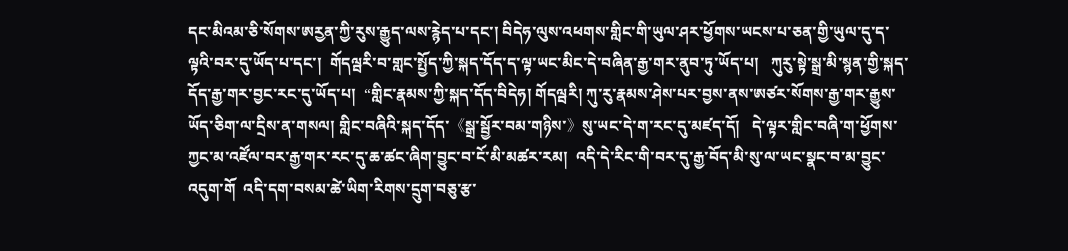དང་མིའམ་ཅི་སོགས་ཨརྱན་ཀྱི་རུས་རྒྱུད་ལས་རྙེད་པ་དང་། བིདེཧ་ལུས་འཕགས་གླིང་གི་ཡུལ་ཤར་ཕྱོགས་ཡངས་པ་ཅན་གྱི་ཡུལ་དུ་ད་ལྟའི་བར་དུ་ཡོད་པ་དང་།  གོདལྦརི་བ་གླང་སྤྱོད་ཀྱི་སྐད་དོད་ད་ལྟ་ཡང་མིང་དེ་བཞིན་རྒྱ་གར་ནུབ་ཏུ་ཡོད་པ།   ཀུརུ་སྟེ་སྒྲ་མི་སྙན་གྱི་སྐད་དོད་རྒྱ་གར་བྱང་རང་དུ་ཡོད་པ།  “གླིང་རྣམས་ཀྱི་སྐད་དོད་བིདེཧ། གོདལྦརི། ཀུ་རུ་རྣམས་ཤེས་པར་བྱས་ནས་ཨཙར་སོགས་རྒྱ་གར་རྒྱུས་ཡོད་ཅིག་ལ་དྲིས་ན་གསལ། གླིང་བཞིའི་སྐད་དོད་《སྒྲ་སྦྱོར་བམ་གཉིས་》སུ་ཡང་དེ་ག་རང་དུ་མཛད་དོ།   དེ་ལྟར་གླིང་བཞི་ག་ཕྱོགས་ཀྱང་མ་འཛོལ་བར་རྒྱ་གར་རང་དུ་ཆ་ཚང་ཞིག་བྱུང་བ་ངོ་མི་མཚར་རམ།  འདི་དེ་རིང་གི་བར་དུ་རྒྱ་བོད་མི་སུ་ལ་ཡང་སྣང་བ་མ་བྱུང་འདུག་གོ  འདི་དག་བསམ་ཚེ་ཡིག་རིགས་དྲུག་བཅུ་རྩ་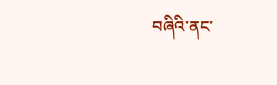བཞིའི་ནང་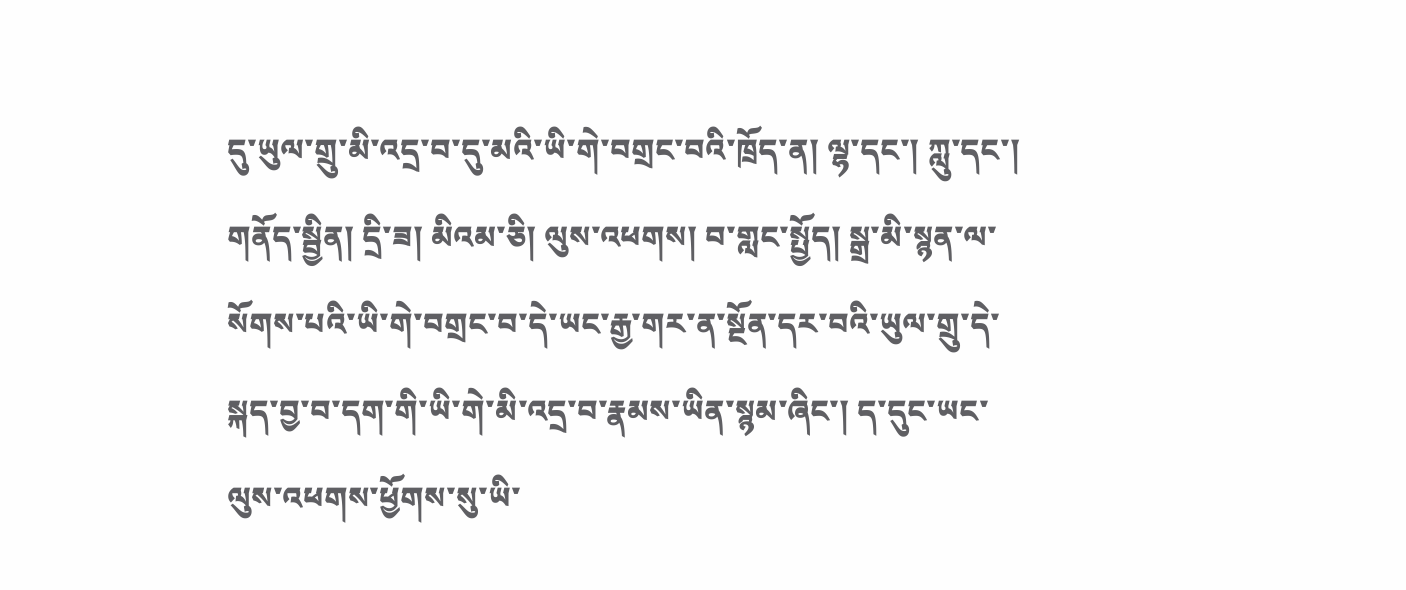དུ་ཡུལ་གྲུ་མི་འདྲ་བ་དུ་མའི་ཡི་གེ་བགྲང་བའི་ཁྲོད་ན། ལྷ་དང་། ཀླུ་དང་། གནོད་སྦྱིན། དྲི་ཟ། མིའམ་ཅི། ལུས་འཕགས། བ་གླང་སྤྱོད། སྒྲ་མི་སྙན་ལ་སོགས་པའི་ཡི་གེ་བགྲང་བ་དེ་ཡང་རྒྱ་གར་ན་སྔོན་དར་བའི་ཡུལ་གྲུ་དེ་སྐད་བྱ་བ་དག་གི་ཡི་གེ་མི་འདྲ་བ་རྣམས་ཡིན་སྙམ་ཞིང་། ད་དུང་ཡང་ལུས་འཕགས་ཕྱོགས་སུ་ཡི་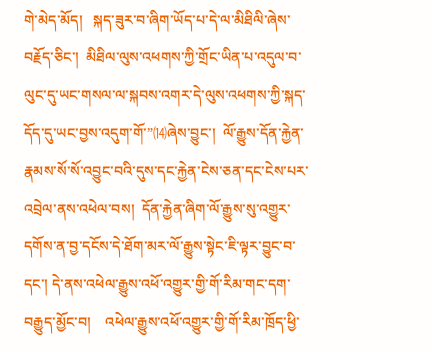གེ་མེད་མོད།   སྐད་ཟུར་བ་ཞིག་ཡོད་པ་དེ་ལ་མིཐིལི་ཞེས་བརྗོད་ཅིང་།  མིཐིལ་ལུས་འཕགས་ཀྱི་གྲོང་ཡིན་པ་འདུལ་བ་ལུང་དུ་ཡང་གསལ་ལ་སྐབས་འགར་དེ་ལུས་འཕགས་ཀྱི་སྐད་དོད་དུ་ཡང་བྱས་འདུག་གོ་”⒁ཞེས་བྱུང་།  ལོ་རྒྱུས་དོན་རྐྱེན་རྣམས་སོ་སོ་འབྱུང་བའི་དུས་དང་རྐྱེན་ངེས་ཅན་དང་ངེས་པར་འབྲེལ་ནས་འཕེལ་བས།  དོན་རྐྱེན་ཞིག་ལོ་རྒྱུས་སུ་འགྱུར་དགོས་ན་བྱ་དངོས་དེ་ཐོག་མར་ལོ་རྒྱུས་སྟེང་ཇི་ལྟར་བྱུང་བ་དང་། དེ་ནས་འཕེལ་རྒྱུས་འཕོ་འགྱུར་གྱི་གོ་རིམ་གང་དག་བརྒྱུད་མྱོང་བ།    འཕེལ་རྒྱུས་འཕོ་འགྱུར་གྱི་གོ་རིམ་ཁྲོད་ཕྱི་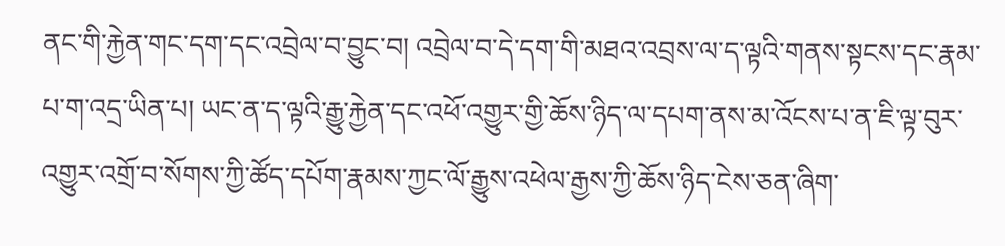ནང་གི་རྐྱེན་གང་དག་དང་འབྲེལ་བ་བྱུང་བ། འབྲེལ་བ་དེ་དག་གི་མཐའ་འབྲས་ལ་ད་ལྟའི་གནས་སྟངས་དང་རྣམ་པ་ག་འདྲ་ཡིན་པ། ཡང་ན་ད་ལྟའི་རྒྱུ་རྐྱེན་དང་འཕོ་འགྱུར་གྱི་ཆོས་ཉིད་ལ་དཔག་ནས་མ་འོངས་པ་ན་ཇི་ལྟ་བུར་འགྱུར་འགྲོ་བ་སོགས་ཀྱི་ཚོད་དཔོག་རྣམས་ཀྱང་ལོ་རྒྱུས་འཕེལ་རྒྱས་ཀྱི་ཆོས་ཉིད་ངེས་ཅན་ཞིག་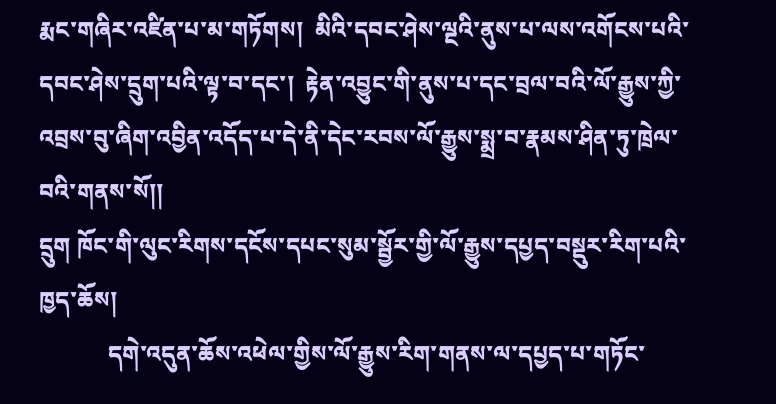རྨང་གཞིར་འཛིན་པ་མ་གཏོགས།  མིའི་དབང་ཤེས་ལྔའི་ནུས་པ་ལས་འགོངས་པའི་དབང་ཤེས་དྲུག་པའི་ལྟ་བ་དང་།  རྟེན་འབྱུང་གི་ནུས་པ་དང་བྲལ་བའི་ལོ་རྒྱུས་ཀྱི་འབྲས་བུ་ཞིག་འབྱིན་འདོད་པ་དེ་ནི་དེང་རབས་ལོ་རྒྱུས་སྨྲ་བ་རྣམས་ཤིན་ཏུ་ཁྲེལ་བའི་གནས་སོ།།
དྲུག ཁོང་གི་ལུང་རིགས་དངོས་དཔང་སུམ་སྦྱོར་གྱི་ལོ་རྒྱུས་དཔྱད་བསྡུར་རིག་པའི་ཁྱད་ཆོས།
            དགེ་འདུན་ཆོས་འཕེལ་གྱིས་ལོ་རྒྱུས་རིག་གནས་ལ་དཔྱད་པ་གཏོང་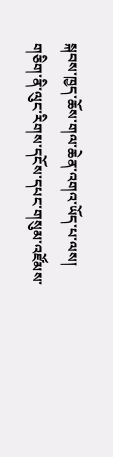སྐབས་ཁྱད་ཆོས་གལ་ཆེན་འགའ་ཡོད་པ་ལས། གཅིག་ནི་ལུང་རིགས་དངོས་དཔང་གསུམ་འཛོམས་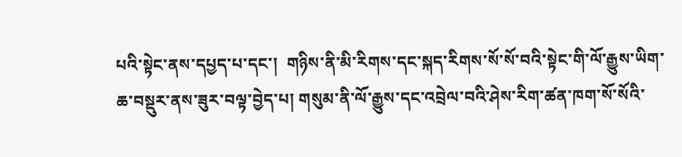པའི་སྟེང་ནས་དཔྱད་པ་དང་།  གཉིས་ནི་མི་རིགས་དང་སྐད་རིགས་སོ་སོ་བའི་སྟེང་གི་ལོ་རྒྱུས་ཡིག་ཆ་བསྡུར་ནས་ཟུར་བལྟ་བྱེད་པ། གསུམ་ནི་ལོ་རྒྱུས་དང་འབྲེལ་བའི་ཤེས་རིག་ཚན་ཁག་སོ་སོའི་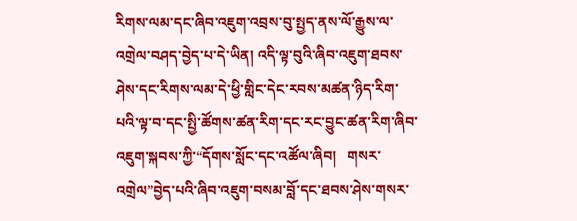རིགས་ལམ་དང་ཞིབ་འཇུག་འབྲས་བུ་སྤྱད་ནས་ལོ་རྒྱུས་ལ་འགྲེལ་བཤད་བྱེད་པ་དེ་ཡིན། འདི་ལྟ་བུའི་ཞིབ་འཇུག་ཐབས་ཤེས་དང་རིགས་ལམ་དེ་ཕྱི་གླིང་དེང་རབས་མཚན་ཉིད་རིག་པའི་ལྟ་བ་དང་སྤྱི་ཚོགས་ཚན་རིག་དང་རང་བྱུང་ཚན་རིག་ཞིབ་འཇུག་སྐབས་ཀྱི་“དོགས་སློང་དང་འཚོལ་ཞིབ།   གསར་འགྲེལ”བྱེད་པའི་ཞིབ་འཇུག་བསམ་བློ་དང་ཐབས་ཤེས་གསར་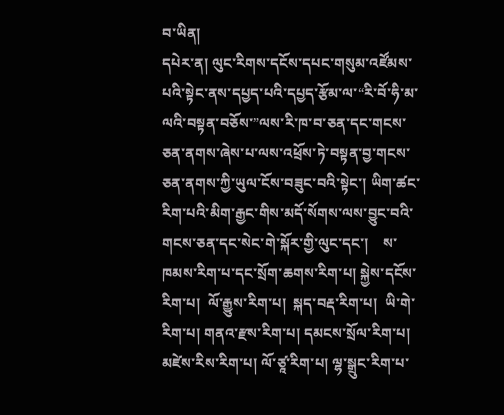བ་ཡིན།
དཔེར་ན། ལུང་རིགས་དངོས་དཔང་གསུམ་འཛོམས་པའི་སྟེང་ནས་དཔྱད་པའི་དཔྱད་རྩོམ་ལ་“རི་བོ་ཧི་མ་ལའི་བསྟན་བཅོས་”ལས་རི་ཁ་བ་ཅན་དང་གངས་ཅན་ནགས་ཞེས་པ་ལས་འཕྲོས་ཏེ་བསྟན་བྱ་གངས་ཅན་ནགས་ཀྱི་ཡུལ་ངོས་བཟུང་བའི་སྟེང་། ཡིག་ཚང་རིག་པའི་མིག་རྒྱང་གིས་མདོ་སོགས་ལས་བྱུང་བའི་གངས་ཅན་དང་སེང་གེ་སྐོར་གྱི་ལུང་དང་།    ས་ཁམས་རིག་པ་དང་སྲོག་ཆགས་རིག་པ། སྐྱེས་དངོས་རིག་པ།  ལོ་རྒྱུས་རིག་པ།  སྐད་བརྡ་རིག་པ།  ཡི་གེ་རིག་པ། གནའ་རྫས་རིག་པ། དམངས་སྲོལ་རིག་པ།  མཛེས་རིས་རིག་པ། ལོ་ཙཱ་རིག་པ། ལྷ་སྒྲུང་རིག་པ་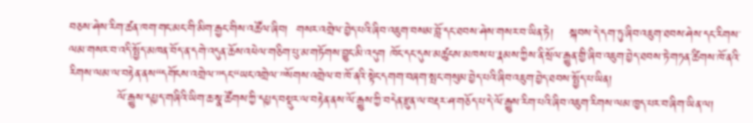བཅས་ཤེས་རིག་ཚན་ཁག་གང་མང་གི་མིག་རྒྱང་གིས་འཚོལ་ཞིབ།  གསར་འགྲེལ་བྱེད་པའི་ཞིབ་འཇུག་བསམ་བློ་དང་ཐབས་ཤེས་གསར་བ་ཡིན་ཏེ།    སྐབས་དེ་དག་ཏུ་ཞིབ་འཇུག་ཐབས་ཤེས་དང་རིགས་ལམ་གསར་བ་འདི་སྤྱོད་མཁན་བོད་ན་དགེ་འདུན་ཆོས་འཕེལ་གཅིག་པུ་མ་གཏོགས་བྱུང་མི་འདུག ཁོང་དང་དུས་མཚུངས་མཁས་པ་རྣམས་ཀྱིས་ནི་སྲོལ་རྒྱུན་གྱི་ཞིབ་འཇུག་བྱེད་ཐབས་ཏེ་གཏན་ཚིགས་ཁོ་ནའི་རིགས་ལམ་ལ་བརྟེན་ནས“དགོངས་འགྲེལ་”དང་“ཡང་འགྲེལ་”སོགས་འགྲེལ་བ་ཁོ་ནའི་སྟེང་དགག་བཞག་སྤང་གསུམ་བྱེད་པའི་ཞིབ་འཇུག་བྱེད་ཐབས་སྤྱོད་པ་ཡིན།
            ལོ་རྒྱུས་དཔྱད་གཞིའི་ཡིག་ཆ་སྣ་ཚོགས་ཀྱི་དཔྱད་བསྡུར་ལ་བརྟེན་ནས་ལོ་རྒྱུས་ཀྱི་བདེན་རྫུན་ལ་བརྡར་ཤ་གཅོད་པ་དེ་ལོ་རྒྱུས་རིག་པའི་ཞིབ་འཇུག་རིགས་ལམ་ཁྱད་པར་བ་ཞིག་ཡིན་ལ།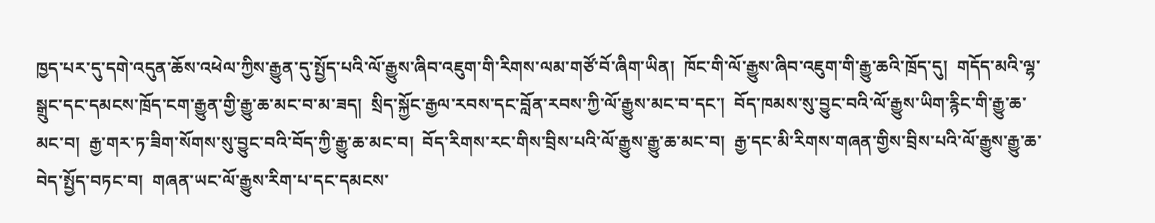ཁྱད་པར་དུ་དགེ་འདུན་ཆོས་འཕེལ་ཀྱིས་རྒྱུན་དུ་སྤྱོད་པའི་ལོ་རྒྱུས་ཞིབ་འཇུག་གི་རིགས་ལམ་གཙོ་བོ་ཞིག་ཡིན།  ཁོང་གི་ལོ་རྒྱུས་ཞིབ་འཇུག་གི་རྒྱུ་ཆའི་ཁྲོད་དུ།  གདོད་མའི་ལྷ་སྒྲུང་དང་དམངས་ཁྲོད་ངག་རྒྱུན་གྱི་རྒྱུ་ཆ་མང་བ་མ་ཟད།  སྲིད་སྐྱོང་རྒྱལ་རབས་དང་བློན་རབས་ཀྱི་ལོ་རྒྱུས་མང་བ་དང་།  བོད་ཁམས་སུ་བྱུང་བའི་ལོ་རྒྱུས་ཡིག་རྙིང་གི་རྒྱུ་ཆ་མང་བ།  རྒྱ་གར་ཏ་ཟིག་སོགས་སུ་བྱུང་བའི་བོད་ཀྱི་རྒྱུ་ཆ་མང་བ།  བོད་རིགས་རང་གིས་བྲིས་པའི་ལོ་རྒྱུས་རྒྱུ་ཆ་མང་བ།  རྒྱ་དང་མི་རིགས་གཞན་གྱིས་བྲིས་པའི་ལོ་རྒྱུས་རྒྱུ་ཆ་བེད་སྤྱོད་བཏང་བ།  གཞན་ཡང་ལོ་རྒྱུས་རིག་པ་དང་དམངས་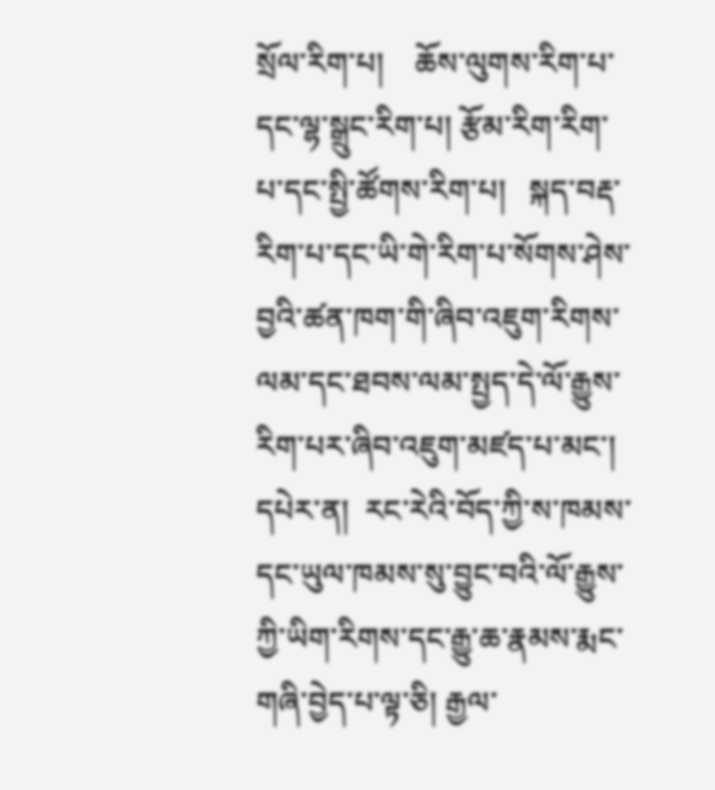སྲོལ་རིག་པ།    ཆོས་ལུགས་རིག་པ་དང་ལྷ་སྒྲུང་རིག་པ། རྩོམ་རིག་རིག་པ་དང་སྤྱི་ཚོགས་རིག་པ།   སྐད་བརྡ་རིག་པ་དང་ཡི་གེ་རིག་པ་སོགས་ཤེས་བྱའི་ཚན་ཁག་གི་ཞིབ་འཇུག་རིགས་ལམ་དང་ཐབས་ལམ་སྤྱད་དེ་ལོ་རྒྱུས་རིག་པར་ཞིབ་འཇུག་མཛད་པ་མང་།  དཔེར་ན།  རང་རེའི་བོད་ཀྱི་ས་ཁམས་དང་ཡུལ་ཁམས་སུ་བྱུང་བའི་ལོ་རྒྱུས་ཀྱི་ཡིག་རིགས་དང་རྒྱུ་ཆ་རྣམས་རྨང་གཞི་བྱེད་པ་ལྟ་ཅི། རྒྱལ་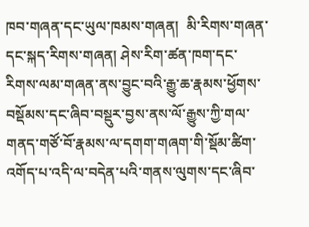ཁབ་གཞན་དང་ཡུལ་ཁམས་གཞན།  མི་རིགས་གཞན་དང་སྐད་རིགས་གཞན། ཤེས་རིག་ཚན་ཁག་དང་རིགས་ལམ་གཞན་ནས་བྱུང་བའི་རྒྱུ་ཆ་རྣམས་ཕྱོགས་བསྡོམས་དང་ཞིབ་བསྡུར་བྱས་ནས་ལོ་རྒྱུས་ཀྱི་གལ་གནད་གཙོ་བོ་རྣམས་ལ་དགག་གཞག་གི་སྡོམ་ཚིག་འགོད་པ་འདི་ལ་བདེན་པའི་གནས་ལུགས་དང་ཞིབ་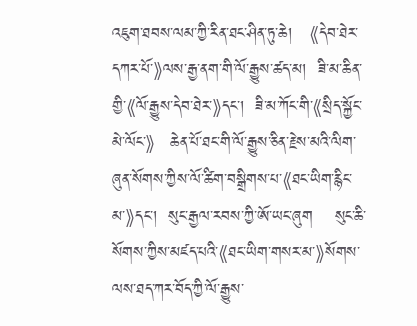འཇུག་ཐབས་ལམ་ཀྱི་རིན་ཐང་ཤིན་ཏུ་ཆེ།   《དེབ་ཐེར་དཀར་པོ་》ལས་རྒྱ་ནག་གི་ལོ་རྒྱུས་ཚད་མ།  ཟི་མ་ཆིན་གྱི་《ལོ་རྒྱུས་དེབ་ཐེར་》དང་།  ཟི་མ་ཀོང་གི་《སྲིད་སྐྱོང་མེ་ལོང་》   ཆེན་པོ་ཐང་གི་ལོ་རྒྱུས་ཅིན་རྗེས་མའི་ལིག་ཞུན་སོགས་ཀྱིས་ལོ་ཚིག་བསྒྲིགས་པ་《ཐང་ཡིག་རྙིང་མ་》དང་།  སུང་རྒྱལ་རབས་ཀྱི་ཨོ་ཡང་ཞུག    སུང་ཆི་སོགས་ཀྱིས་མཛད་པའི་《ཐང་ཡིག་གསར་མ་》སོགས་ལས་ཐད་ཀར་བོད་ཀྱི་ལོ་རྒྱུས་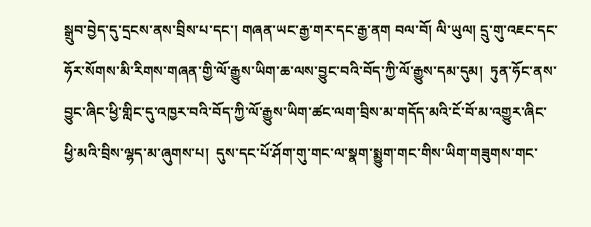སྒྲུབ་བྱེད་དུ་དྲངས་ནས་བྲིས་པ་དང་། གཞན་ཡང་རྒྱ་གར་དང་རྒྱ་ནག བལ་བོ། ལི་ཡུལ། དྲུ་གུ་འཇང་དང་ཧོར་སོགས་མི་རིགས་གཞན་གྱི་ལོ་རྒྱུས་ཡིག་ཆ་ལས་བྱུང་བའི་བོད་ཀྱི་ལོ་རྒྱུས་དམ་དུམ།  ཏུན་ཧོང་ནས་བྱུང་ཞིང་ཕྱི་གླིང་དུ་འཁྱར་བའི་བོད་ཀྱི་ལོ་རྒྱུས་ཡིག་ཚང་ལག་བྲིས་མ་གདོད་མའི་ངོ་བོ་མ་འགྱུར་ཞིང་ཕྱི་མའི་བྲིས་ལྷད་མ་ཞུགས་པ།  དུས་དང་པོ་ཤོག་གུ་གང་ལ་སྣག་སྨྱུག་གང་གིས་ཡིག་གཟུགས་གང་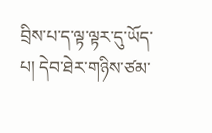བྲིས་པ་ད་ལྟ་ལྟར་དུ་ཡོད་པ། དེབ་ཐེར་གཉིས་ཙམ་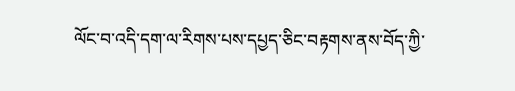ལོང་བ་འདི་དག་ལ་རིགས་པས་དཔྱད་ཅིང་བརྟགས་ནས་བོད་ཀྱི་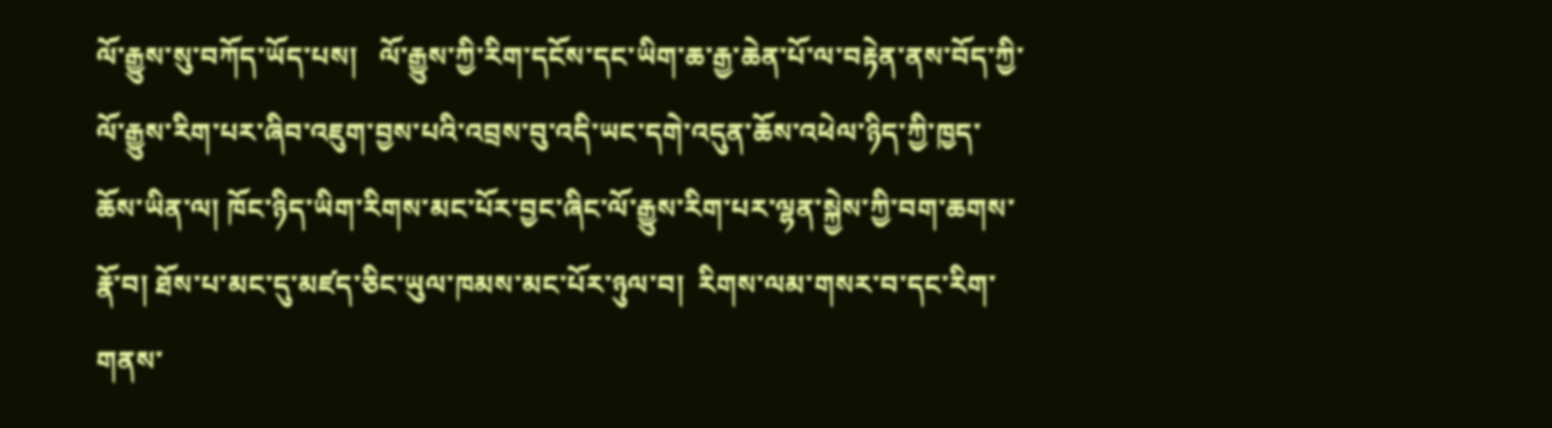ལོ་རྒྱུས་སུ་བཀོད་ཡོད་པས།   ལོ་རྒྱུས་ཀྱི་རིག་དངོས་དང་ཡིག་ཆ་རྒྱ་ཆེན་པོ་ལ་བརྟེན་ནས་བོད་ཀྱི་ལོ་རྒྱུས་རིག་པར་ཞིབ་འཇུག་བྱས་པའི་འབྲས་བུ་འདི་ཡང་དགེ་འདུན་ཆོས་འཕེལ་ཉིད་ཀྱི་ཁྱད་ཆོས་ཡིན་ལ། ཁོང་ཉིད་ཡིག་རིགས་མང་པོར་བྱང་ཞིང་ལོ་རྒྱུས་རིག་པར་ལྷན་སྐྱེས་ཀྱི་བག་ཆགས་རྣོ་བ། ཐོས་པ་མང་དུ་མཛད་ཅིང་ཡུལ་ཁམས་མང་པོར་ཉུལ་བ།  རིགས་ལམ་གསར་བ་དང་རིག་གནས་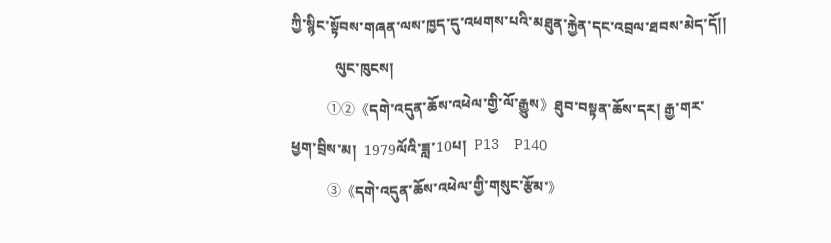ཀྱི་སྙིང་སྟོབས་གཞན་ལས་ཁྱད་དུ་འཕགས་པའི་མཐུན་རྐྱེན་དང་འབྲལ་ཐབས་མེད་དོ།།
            ལུང་ཁུངས།
            ①②《དགེ་འདུན་ཆོས་འཕེལ་གྱི་ལོ་རྒྱུས》ཐུབ་བསྟན་ཆོས་དར། རྒྱ་གར་ཕྱག་བྲིས་མ།  1979ལོའི་ཟླ་10པ།  P13     P140
            ③《དགེ་འདུན་ཆོས་འཕེལ་གྱི་གསུང་རྩོམ་》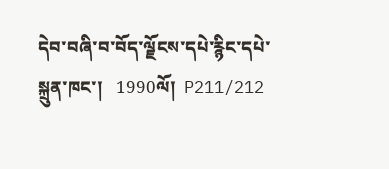དེབ་བཞི་བ་བོད་ལྗོངས་དཔེ་རྙིང་དཔེ་སྐྲུན་ཁང་།   1990ལོ།  P211/212